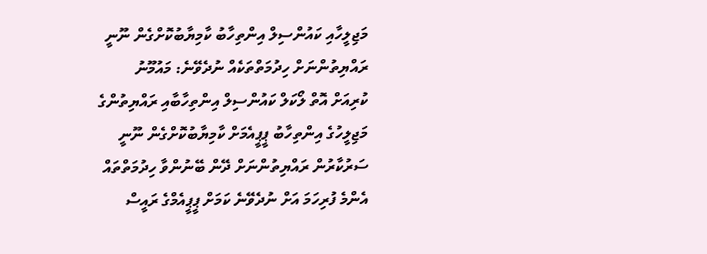މަޖިލީހާއި ކައުންސިލް އިންތިހާބު ކާމިޔާބުކޮށްގެން ނޫނީ ރައްޔިތުންނަށް ހިދުމަތްތަކެއް ނުދެވޭނެ: މައުމޫނު
ކުރިއަށް އޮތް ލޯކަލް ކައުންސިލް އިންތިހާބާއި ރައްޔިތުންގެ މަޖިލީހުގެ އިންތިހާބު ޕީޕީއެމަށް ކާމިޔާބުކޮށްގެން ނޫނީ ސަރުކާރުން ރައްޔިތުންނަށް ދޭން ބޭނުންވާ ހިދުމަތްތައް އެންމެ ފުރިހަމަ އަށް ނުދެވޭނެ ކަމަށް ޕީޕީއެމްގެ ރައީސް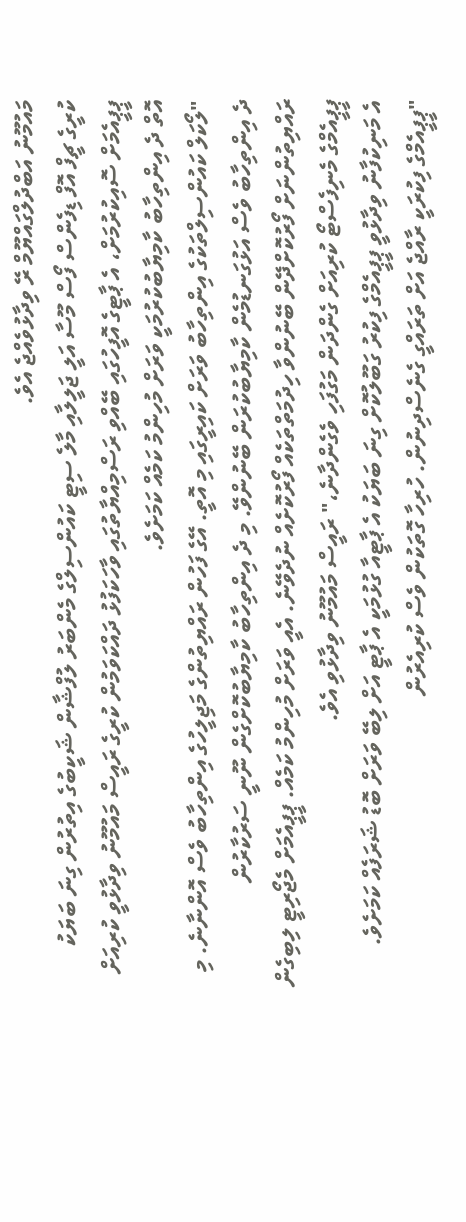މައުމޫނު އަބްދުލްގައްޔޫމް ރޭ ވިދާޅުވެއްޖެ އެވެ.
ކުރީގެ ޗީފް އޮފް ޑިފެންސް ފޯސް މޫސާ އަލީ ޖަލީލާއި މާލެ ސިޓީ ކައުންސިލްގެ މެންބަރު ލުފްޝާން ޝަކީބުގެ އިތުރުން ގިނަ ބަޔަކު ޕީޕީއެމަށް ސޮއިކުރުމަށް، އެ ޕާޓީގެ އޮފީހުގައި ބޭއްވި ރަސްމިއްޔާތުގައި ވާހަކަފުޅު ދައްކަވަމުން ކުރީގެ ރައީސް މައުމޫނު ވިދާޅުވީ ކުރިއަށް އޮތް ދެ އިންތިހާބު ކާމިޔާބުކުރުމަކީ ވަރަށް މުހިންމު ކަމެއް ކަމަށެވެ.
"ލޯކަލް ކައުންސިލްތަކުގެ އިންތިހާބު ވަރަށް ކައިރީގައި މި އޮތީ. އޭގެ ފަހުން ރައްޔިތުންގެ މަޖިލީހުގެ އިންތިހާބު ވެސް އޮންނާނެ. މި ދެ އިންތިހާބު ވެސް އަޅުގަނޑުމެން ކާމިޔާބުކުރަން ބޭނުންވޭ. މި ދެ އިންތިހާބު ކާމިޔާބުކޮށްގެން ނޫނީ ސަރުކާރުން ރައްޔިތުންނަށް ފޯރުކޮށްދޭން ބޭނުންވާ ހިދުމަތްތަކެއް ފޯރުކޮށެއް ނުދެވޭނެ. އެއީ ވަރަށް މުހިންމު ކަމެއް. ޕީޕީއެމަށް މެޖޯރިޓީ ލިބިގެން ޕީޕީއެމްގެ މެނިފެސްޓޯ ކުރިއަށް ގެންދަން މަގުފަހި ވެގެންދާނެ،" ރައީސް މައުމޫނު ވިދާޅުވި އެވެ.
އެ މަނިކުފާނު ވިދާޅުވީ ޕީޕީއެމްގެ ފިކުރު ގަބޫލުކޮށް ގިނަ ބަޔަކު އެ ޕާޓީއާ ގުޅުމަކީ އެ ޕާޓީ އަށް ލިބޭ ވަރަށް ބޮޑު ޝަރަފެއް ކަމަށެވެ.
"ޕީޕީއެމްގެ ފިކުރަކީ ރާއްޖެ އަށް ތަރައްގީ ގެނެސްދިނުން. ހުރިހާ ގޮތަކުން ވެސް ކުރިއެރުން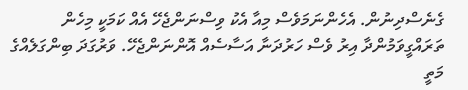ގެނެސްދިނުން. އެހެންނަމަވެސް މިއާ އެކު ވިސްނަންޖެހޭ އެއް ކަމަކީ މިހެން ތަރައްގީވަމުންދާ އިރު ވެސް ހަރުދަނާ އަސާސެއް އޮންނަންޖެހޭ. ވަރުގަދަ ބިންގަލެއްގެ މަތީ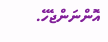އޮންނަންޖެހޭ.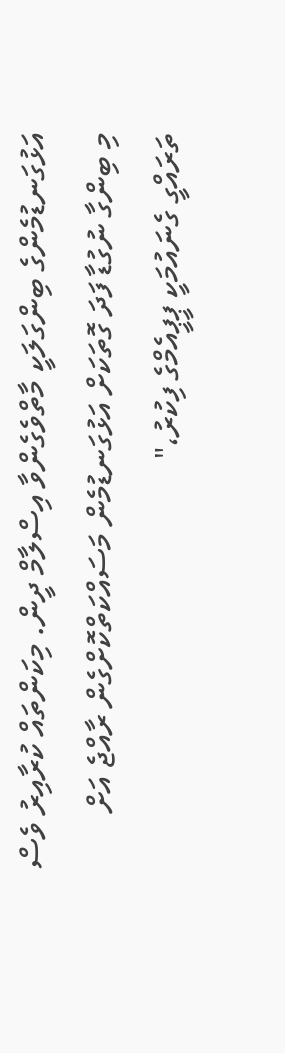އަޅުގަނޑުމެންގެ ބިންގަލަކީ މާތްވެގެންވާ އިސްލާމް ދީން. މިކަންތައް ކުރާއިރު ވެސް މި ބިންގާ ނުގުޑާ ފަދަ ގޮތަކަށް އަޅުގަނޑުމެން މަސައްކަތްކޮށްގެން ރާއްޖެ އަށް ތަރައްގީ ގެނައުމަކީ ޕީޕީއެމްގެ ފިކުރު،"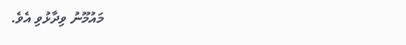މައުމޫނު ވިދާޅުވި އެވެ.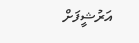އަރުޝީފަށް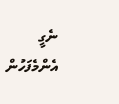ނެގީ
އެންމެފަހުން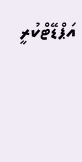އަޕްޑޭޓްކުރީ